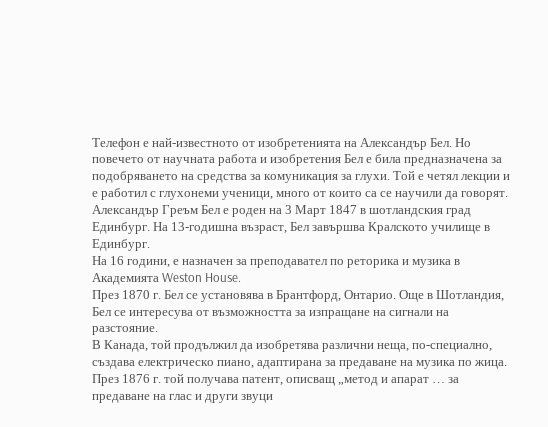Телефон е най-известното от изобретенията на Александър Бел. Но повечето от научната работа и изобретения Бел е била предназначена за подобряването на средства за комуникация за глухи. Той е четял лекции и е работил с глухонеми ученици, много от които са се научили да говорят.
Александър Греъм Бел е роден на 3 Март 1847 в шотландския град Единбург. На 13-годишна възраст, Бел завършва Кралското училище в Единбург.
На 16 години, е назначен за преподавател по реторика и музика в Академията Weston House.
През 1870 г. Бел се установява в Брантфорд, Онтарио. Още в Шотландия, Бел се интересува от възможността за изпращане на сигнали на разстояние.
В Канада, той продължил да изобретява различни неща, по-специално, създава електрическо пиано, адаптирана за предаване на музика по жица.
През 1876 г. той получава патент, описващ „метод и апарат … за предаване на глас и други звуци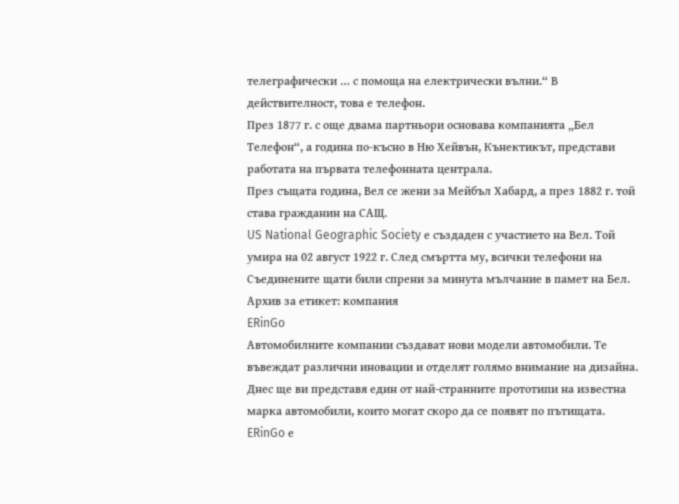телеграфически … с помоща на електрически вълни.“ В действителност, това е телефон.
През 1877 г. с още двама партньори основава компанията „Бел Телефон“, а година по-късно в Ню Хейвън, Кънектикът, представи работата на първата телефонната централа.
През същата година, Вел се жени за Мейбъл Хабард, а през 1882 г. той става гражданин на САЩ.
US National Geographic Society е създаден с участието на Вел. Той умира на 02 август 1922 г. След смъртта му, всички телефони на Съединените щати били спрени за минута мълчание в памет на Бел.
Архив за етикет: компания
ERinGo
Автомобилните компании създават нови модели автомобили. Те въвеждат различни иновации и отделят голямо внимание на дизайна.
Днес ще ви представя един от най-странните прототипи на известна марка автомобили, които могат скоро да се появят по пътищата.
ERinGo е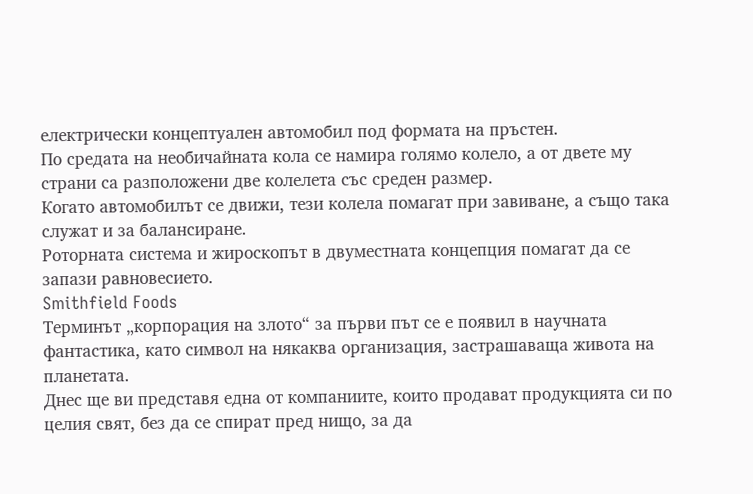електрически концептуален автомобил под формата на пръстен.
По средата на необичайната кола се намира голямо колело, а от двете му страни са разположени две колелета със среден размер.
Когато автомобилът се движи, тези колела помагат при завиване, а също така служат и за балансиране.
Роторната система и жироскопът в двуместната концепция помагат да се запази равновесието.
Smithfield Foods
Терминът „корпорация на злото“ за първи път се е появил в научната фантастика, като символ на някаква организация, застрашаваща живота на планетата.
Днес ще ви представя една от компаниите, които продават продукцията си по целия свят, без да се спират пред нищо, за да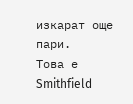изкарат още пари.
Това е Smithfield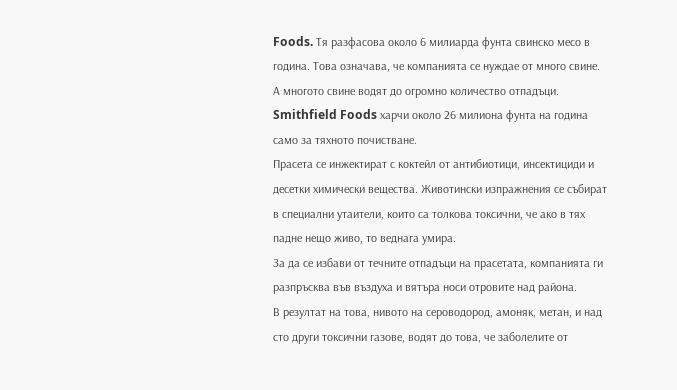Foods. Тя разфасова около 6 милиарда фунта свинско месо в година. Това означава, че компанията се нуждае от много свине. А многото свине водят до огромно количество отпадъци.
Smithfield Foods харчи около 26 милиона фунта на година само за тяхното почистване.
Прасета се инжектират с коктейл от антибиотици, инсектициди и десетки химически вещества. Животински изпражнения се събират в специални утаители, които са толкова токсични, че ако в тях падне нещо живо, то веднага умира.
За да се избави от течните отпадъци на прасетата, компанията ги разпръсква във въздуха и вятъра носи отровите над района.
В резултат на това, нивото на сероводород, амоняк, метан, и над сто други токсични газове, водят до това, че заболелите от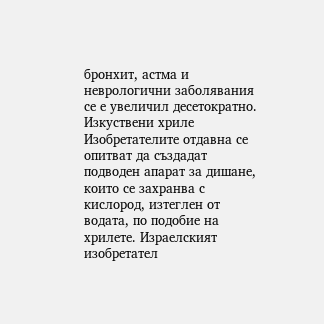бронхит, астма и неврологични заболявания се е увеличил десетократно.
Изкуствени хриле
Изобретателите отдавна се опитват да създадат подводен апарат за дишане, които се захранва с кислород, изтеглен от водата, по подобие на хрилете. Израелският изобретател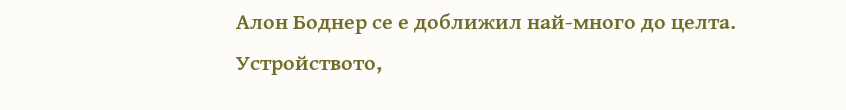Алон Боднер се е доближил най-много до целта.
Устройството,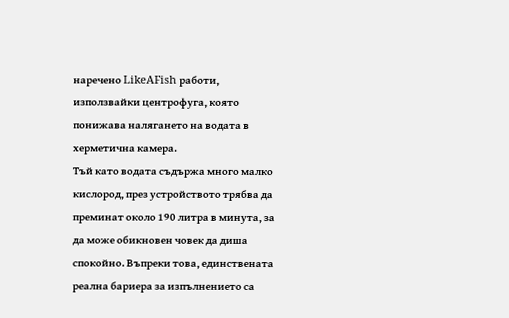наречено LikeAFish работи, използвайки центрофуга, която понижава налягането на водата в херметична камера.
Тъй като водата съдържа много малко кислород, през устройството трябва да преминат около 190 литра в минута, за да може обикновен човек да диша спокойно. Въпреки това, единствената реална бариера за изпълнението са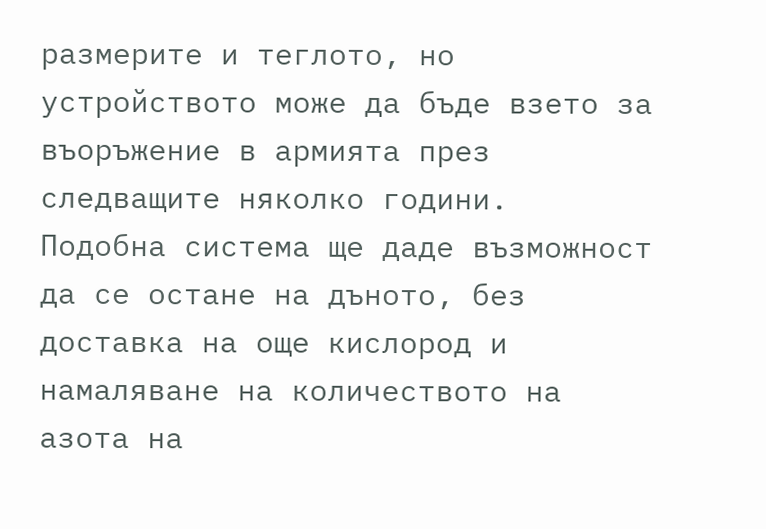размерите и теглото, но устройството може да бъде взето за въоръжение в армията през следващите няколко години.
Подобна система ще даде възможност да се остане на дъното, без доставка на още кислород и намаляване на количеството на азота на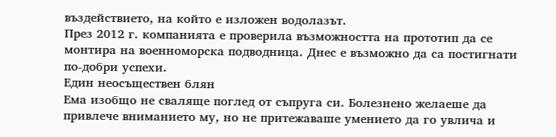въздействието, на който е изложен водолазът.
През 2012 г. компанията е проверила възможността на прототип да се монтира на военноморска подводница. Днес е възможно да са постигнати по-добри успехи.
Един неосъществен блян
Ема изобщо не сваляще поглед от съпруга си. Болезнено желаеше да привлече вниманието му, но не притежаваше умението да го увлича и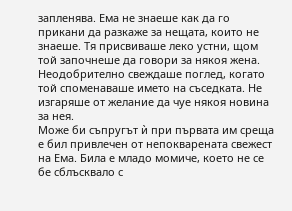запленява. Ема не знаеше как да го прикани да разкаже за нещата, които не знаеше. Тя присвиваше леко устни, щом той започнеше да говори за някоя жена. Неодобрително свеждаше поглед, когато той споменаваше името на съседката. Не изгаряше от желание да чуе някоя новина за нея.
Може би съпругът ѝ при първата им среща е бил привлечен от непокварената свежест на Ема. Била е младо момиче, което не се бе сблъсквало с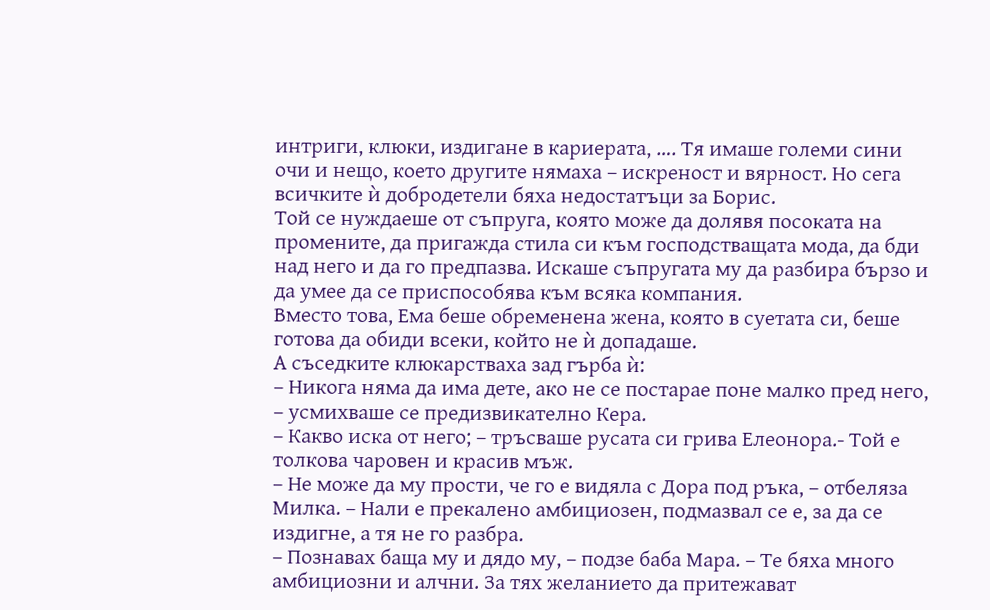интриги, клюки, издигане в кариерата, …. Тя имаше големи сини очи и нещо, което другите нямаха – искреност и вярност. Но сега всичките ѝ добродетели бяха недостатъци за Борис.
Той се нуждаеше от съпруга, която може да долявя посоката на промените, да пригажда стила си към господстващата мода, да бди над него и да го предпазва. Искаше съпругата му да разбира бързо и да умее да се приспособява към всяка компания.
Вместо това, Ема беше обременена жена, която в суетата си, беше готова да обиди всеки, който не ѝ допадаше.
А съседките клюкарстваха зад гърба ѝ:
– Никога няма да има дете, ако не се постарае поне малко пред него, – усмихваше се предизвикателно Кера.
– Какво иска от него; – тръсваше русата си грива Елеонора.- Той е толкова чаровен и красив мъж.
– Не може да му прости, че го е видяла с Дора под ръка, – отбеляза Милка. – Нали е прекалено амбициозен, подмазвал се е, за да се издигне, а тя не го разбра.
– Познавах баща му и дядо му, – подзе баба Мара. – Те бяха много амбициозни и алчни. За тях желанието да притежават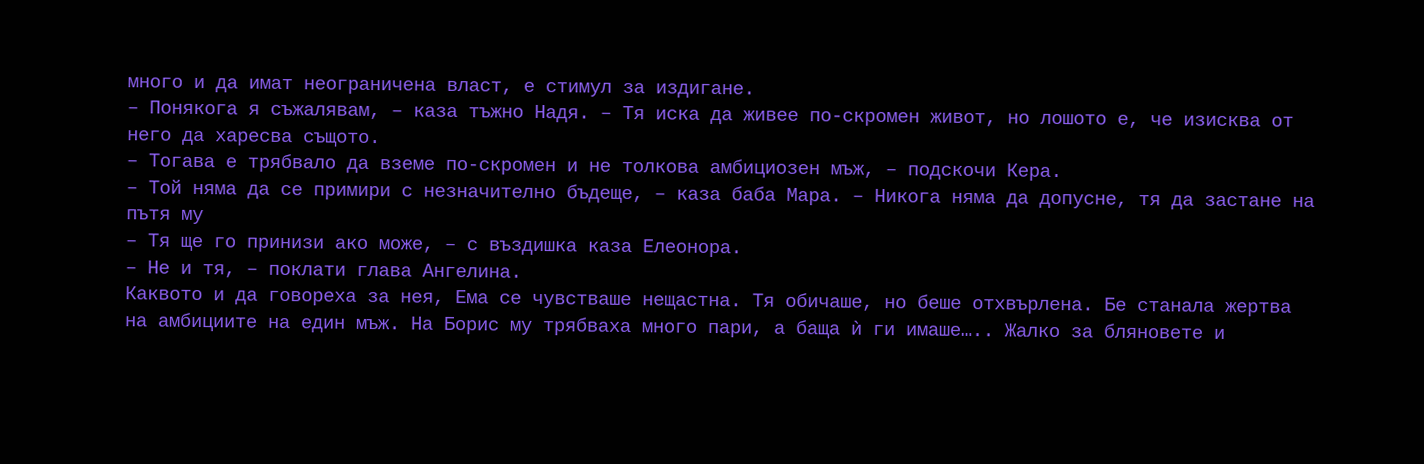много и да имат неограничена власт, е стимул за издигане.
– Понякога я съжалявам, – каза тъжно Надя. – Тя иска да живее по-скромен живот, но лошото е, че изисква от него да харесва същото.
– Тогава е трябвало да вземе по-скромен и не толкова амбициозен мъж, – подскочи Кера.
– Той няма да се примири с незначително бъдеще, – каза баба Мара. – Никога няма да допусне, тя да застане на пътя му
– Тя ще го принизи ако може, – с въздишка каза Елеонора.
– Не и тя, – поклати глава Ангелина.
Каквото и да говореха за нея, Ема се чувстваше нещастна. Тя обичаше, но беше отхвърлена. Бе станала жертва на амбициите на един мъж. На Борис му трябваха много пари, а баща ѝ ги имаше….. Жалко за бляновете и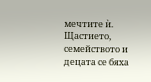мечтите ѝ. Щастието, семейството и децата се бяха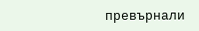превърнали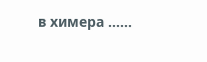в химера ……